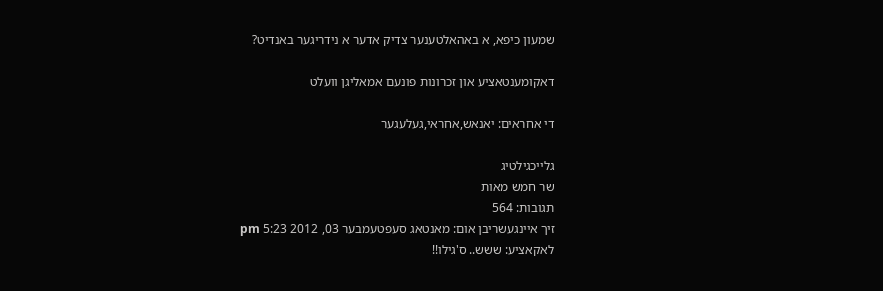שמעון כיפא, א באהאלטענער צדיק אדער א נידריגער באנדיט?

דאקומענטאציע און זכרונות פונעם אמאליגן וועלט

די אחראים: יאנאש,אחראי,געלעגער

גלייכגילטיג
שר חמש מאות
תגובות: 564
זיך איינגעשריבן אום: מאנטאג סעפטעמבער 03, 2012 5:23 pm
לאקאציע: ששש.. ס'גילו!!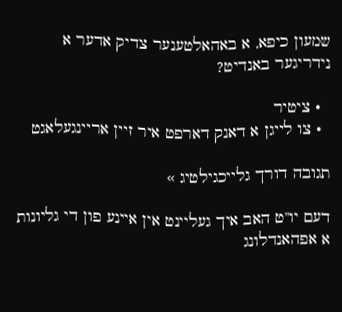שמעון כיפא, א באהאלטענער צדיק אדער א נידריגער באנדיט?

  • ציטיר
  • צו לייגן א דאנק דארפט איר זיין אריינגעלאגט

תגובה דורך גלייכגילטיג »

דעם יו''ט האב איך געליינט אין איינע פון די גליונות א אפהאנדלונג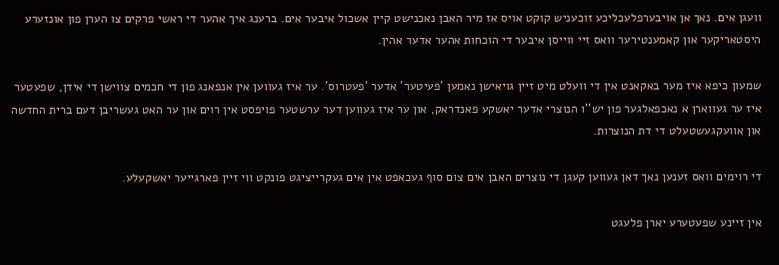וועגן אים. נאך אן אויבערפלעכליכע זוכעניש קוקט אויס אז מיר האבן נאכנישט קיין אשכול איבער אים. ברענג איך אהער די ראשי פרקים צו הערן פון אונזערע היסטאריקער און קאמענטירער וואס זיי ווייסן איבער די הוכחות אהער אדער אהין.

שמעון כיפא איז מער באקאנט אין די וועלט מיט זיין גויאישן נאמען 'פעיטער' אדער 'פעטרוס'. ער איז געווען אין אנפאנג פון די חכמים צווישן די אידן, שפעטער איז ער געווארן א נאכפאלגער פון יש''ו הנוצרי אדער יאשקע פאנדראק, און ער איז געווען דער ערשטער פויפסט אין רוים און ער האט געשריבן דעם ברית החדשה און אוועקגעשטעלט די דת הנוצרות.

די רוימים וואס זענען נאך דאן געווען קעגן די נוצרים האבן אים צום סוף געכאפט אין אים געקרייציגט פונקט ווי זיין פארגייער יאשקעלע.

אין זיינע שפעטערע יארן פלעגט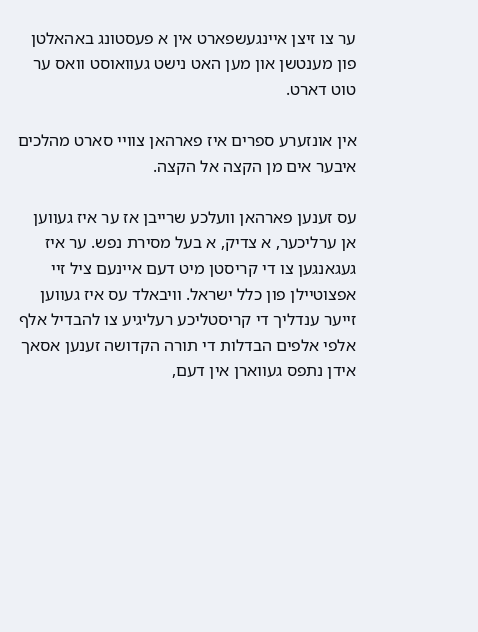ער צו זיצן איינגעשפארט אין א פעסטונג באהאלטן פון מענטשן און מען האט נישט געוואוסט וואס ער טוט דארט.

אין אונזערע ספרים איז פארהאן צוויי סארט מהלכים איבער אים מן הקצה אל הקצה.

עס זענען פארהאן וועלכע שרייבן אז ער איז געווען אן ערליכער, א צדיק, א בעל מסירת נפש. ער איז געגאנגען צו די קריסטן מיט דעם איינעם ציל זיי אפצוטיילן פון כלל ישראל. וויבאלד עס איז געווען זייער ענדליך די קריסטליכע רעליגיע צו להבדיל אלף אלפי אלפים הבדלות די תורה הקדושה זענען אסאך אידן נתפס געווארן אין דעם,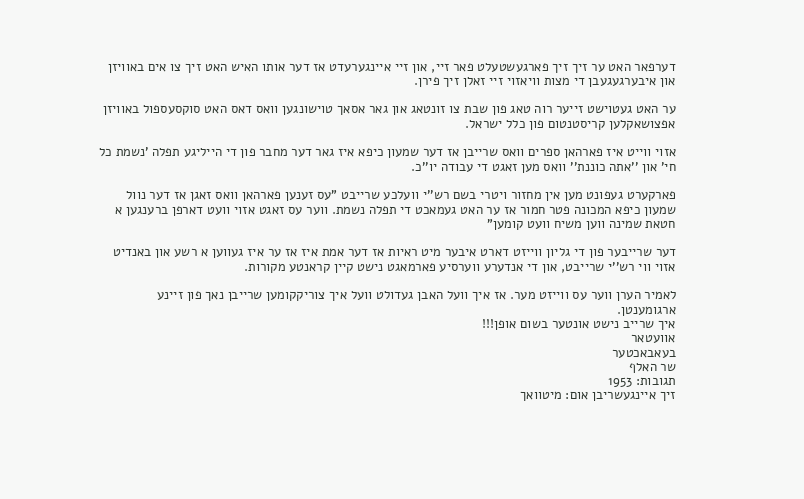דערפאר האט ער זיך זיך פארגעשטעלט פאר זיי, און זיי איינגערעדט אז דער אותו האיש האט זיך צו אים באוויזן און איבערגעגעבן די מצות וויאזוי זיי זאלן זיך פירן.

ער האט געטוישט זייער רוה טאג פון שבת צו זונטאג און גאר אסאך טוישונגען וואס דאס האט סוקסעספול באוויזן אפצושאקלען קריסטנטום פון כלל ישראל.

אזוי ווייט איז פארהאן ספרים וואס שרייבן אז דער שמעון כיפא איז גאר דער מחבר פון די הייליגע תפלה 'נשמת כל חי' און ''אתה כוננת'' וואס מען זאגט די עבודה יו''כ.

פארקערט געפונט מען אין מחזור ויטרי בשם רש''י וועלכע שרייבט "עס זענען פארהאן וואס זאגן אז דער נוול שמעון כיפא המכונה פטר חמור אז ער האט געמאכט די תפלה נשמת. ווער עס זאגט אזוי וועט דארפן ברענגען א חטאת שמינה ווען משיח וועט קומען"

דער שרייבער פון די גליון ווייזט דארט איבער מיט ראיות אז דער אמת איז אז ער איז געווען א רשע און באנדיט אזוי ווי רש''י שרייבט, און די אנדערע ווערסיע פארמאגט נישט קיין קראנטע מקורות.

לאמיר הערן ווער עס ווייזט מער. אז איך וועל האבן געדולט וועל איך צוריקקומען שרייבן נאך פון זיינע ארגומענטן.
איך שרייב נישט אונטער בשום אופן!!!
אוועטאר
בעאבאכטער
שר האלף
תגובות: 1953
זיך איינגעשריבן אום: מיטוואך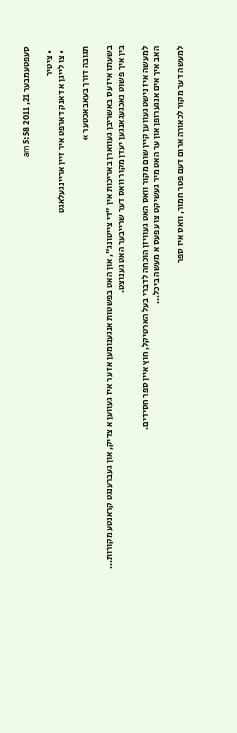סעפטעמבער 21, 2011 5:58 am

  • ציטיר
  • צו לייגן א דאנק דארפט איר זיין אריינגעלאגט

תגובה דורך בעאבאכטער »

בשעתו איז עס באשריבן געווארן באריכות אין "די צייטונג", און האט בפשטות אנגענומען אז ער איז געווען א צדיק, און געברענגט קראנטע מקורות...
בין איך פשוט נאכגעגאנגען יעדן מקור וואס דער שרייבער האט גענוצט.

למעשה איז נישט געווען קיין שום מקור וואס האט געוויזן הוכחה לדברי בעל הארטיקל, חוץ איין ספר חסידים.
האב איך אים אנגערופן און ער האט מיר געשיקט צו עפעס א מעשה ביכל...

למעשה דער מקור לכאורה ארום דעם פטר חמור, וואס איז ספר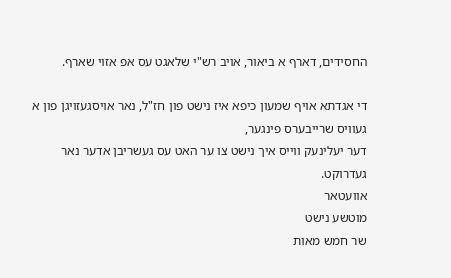החסידים, דארף א ביאור, אויב רש"י שלאגט עס אפ אזוי שארף.

די אגדתא אויף שמעון כיפא איז נישט פון חז"ל, נאר אויסגעזויגן פון א געוויס שרייבערס פינגער,
דער יעלינעק ווייס איך נישט צו ער האט עס געשריבן אדער נאר געדרוקט.
אוועטאר
מוטשע נישט
שר חמש מאות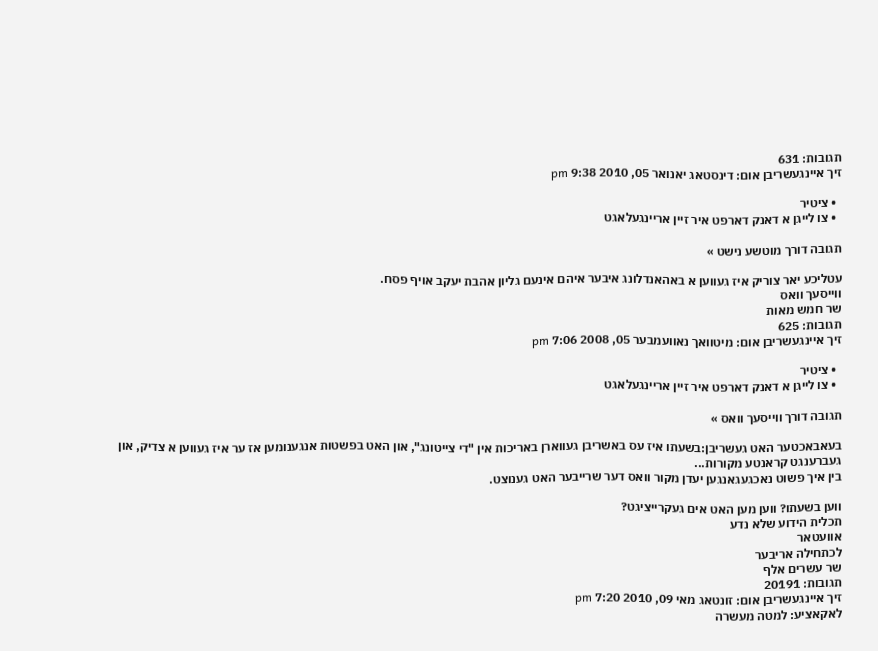תגובות: 631
זיך איינגעשריבן אום: דינסטאג יאנואר 05, 2010 9:38 pm

  • ציטיר
  • צו לייגן א דאנק דארפט איר זיין אריינגעלאגט

תגובה דורך מוטשע נישט »

עטליכע יאר צוריק איז געווען א באהאנדלונג איבער איהם אינעם גליון אהבת יעקב אויף פסח.
ווייסעך וואס
שר חמש מאות
תגובות: 625
זיך איינגעשריבן אום: מיטוואך נאוועמבער 05, 2008 7:06 pm

  • ציטיר
  • צו לייגן א דאנק דארפט איר זיין אריינגעלאגט

תגובה דורך ווייסעך וואס »

בעאבאכטער האט געשריבן:בשעתו איז עס באשריבן געווארן באריכות אין "די צייטונג", און האט בפשטות אנגענומען אז ער איז געווען א צדיק, און געברענגט קראנטע מקורות...
בין איך פשוט נאכגעגאנגען יעדן מקור וואס דער שרייבער האט גענוצט.

ווען בשעתו? ווען מען האט אים געקרייציגט?
תכלית הידוע שלא נדע
אוועטאר
לכתחילה אריבער
שר עשרים אלף
תגובות: 20191
זיך איינגעשריבן אום: זונטאג מאי 09, 2010 7:20 pm
לאקאציע: למטה מעשרה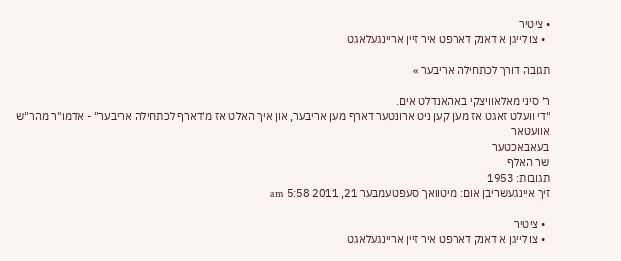• ציטיר
  • צו לייגן א דאנק דארפט איר זיין אריינגעלאגט

תגובה דורך לכתחילה אריבער »

ר' סיני מאלאוויצקי באהאנדלט אים.
"די וועלט זאגט אז מען קען ניט ארונטער דארף מען אריבער, און איך האלט אז מ'דארף לכתחילה אריבער" - אדמו"ר מהר"ש
אוועטאר
בעאבאכטער
שר האלף
תגובות: 1953
זיך איינגעשריבן אום: מיטוואך סעפטעמבער 21, 2011 5:58 am

  • ציטיר
  • צו לייגן א דאנק דארפט איר זיין אריינגעלאגט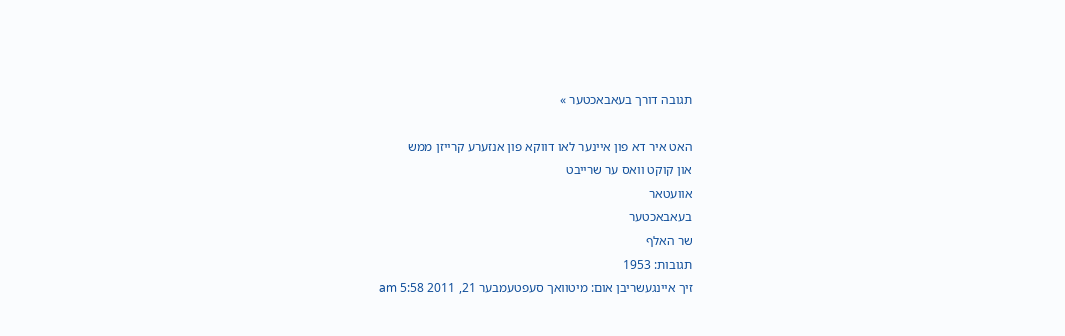תגובה דורך בעאבאכטער »

האט איר דא פון איינער לאו דווקא פון אנזערע קרייזן ממש
און קוקט וואס ער שרייבט
אוועטאר
בעאבאכטער
שר האלף
תגובות: 1953
זיך איינגעשריבן אום: מיטוואך סעפטעמבער 21, 2011 5:58 am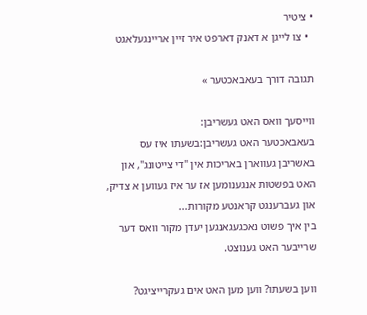• ציטיר
  • צו לייגן א דאנק דארפט איר זיין אריינגעלאגט

תגובה דורך בעאבאכטער »

ווייסעך וואס האט געשריבן:
בעאבאכטער האט געשריבן:בשעתו איז עס באשריבן געווארן באריכות אין "די צייטונג", און האט בפשטות אנגענומען אז ער איז געווען א צדיק, און געברענגט קראנטע מקורות...
בין איך פשוט נאכגעגאנגען יעדן מקור וואס דער שרייבער האט גענוצט.

ווען בשעתו? ווען מען האט אים געקרייציגט?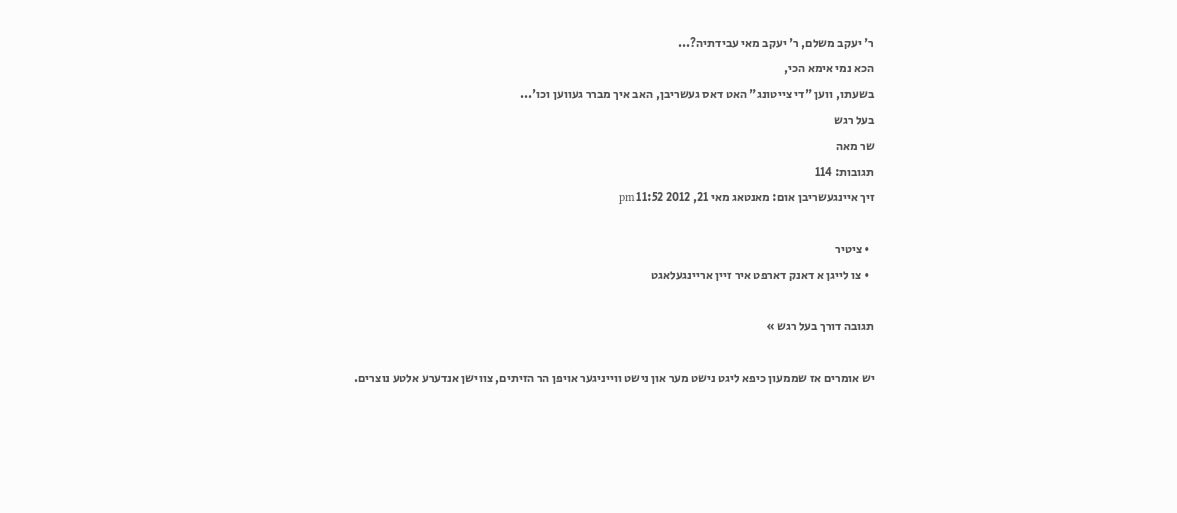ר' יעקב משלם, ר' יעקב מאי עבידתיה?...
הכא נמי אימא הכי,
בשעתו, ווען "די צייטונג" האט דאס געשריבן, האב איך מברר געווען וכו'...
בעל רגש
שר מאה
תגובות: 114
זיך איינגעשריבן אום: מאנטאג מאי 21, 2012 11:52 pm

  • ציטיר
  • צו לייגן א דאנק דארפט איר זיין אריינגעלאגט

תגובה דורך בעל רגש »

יש אומרים אז שממעון כיפא ליגט נישט מער און נישט ווייניגער אויפן הר הזיתים, צווישן אנדערע אלטע נוצרים.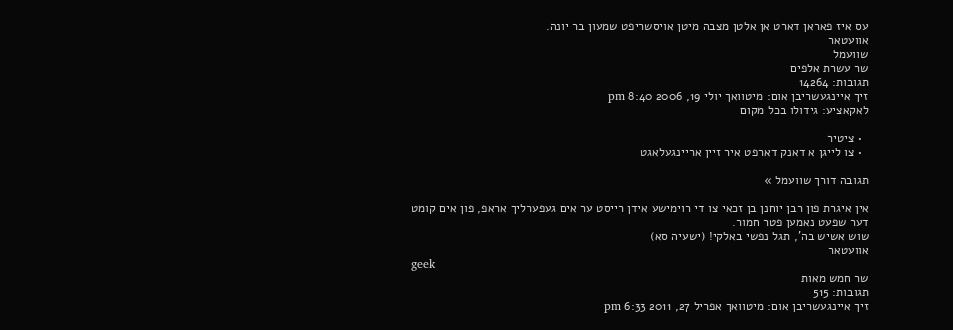עס איז פאראן דארט אן אלטן מצבה מיטן אויסשריפט שמעון בר יונה.
אוועטאר
שוועמל
שר עשרת אלפים
תגובות: 14264
זיך איינגעשריבן אום: מיטוואך יולי 19, 2006 8:40 pm
לאקאציע: גידולו בכל מקום

  • ציטיר
  • צו לייגן א דאנק דארפט איר זיין אריינגעלאגט

תגובה דורך שוועמל »

אין איגרת פון רבן יוחנן בן זכאי צו די רוימישע אידן רייסט ער אים געפערליך אראפ, פון אים קומט דער שפעט נאמען פטר חמור.
שוש אשיש בה', תגל נפשי באלקי! (ישעיה סא)
אוועטאר
geek
שר חמש מאות
תגובות: 515
זיך איינגעשריבן אום: מיטוואך אפריל 27, 2011 6:33 pm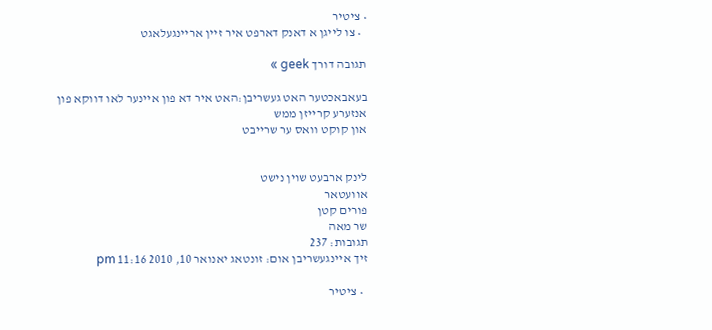• ציטיר
  • צו לייגן א דאנק דארפט איר זיין אריינגעלאגט

תגובה דורך geek »

בעאבאכטער האט געשריבן:האט איר דא פון איינער לאו דווקא פון אנזערע קרייזן ממש
און קוקט וואס ער שרייבט


לינק ארבעט שוין נישט
אוועטאר
פורים קטן
שר מאה
תגובות: 237
זיך איינגעשריבן אום: זונטאג יאנואר 10, 2010 11:16 pm

  • ציטיר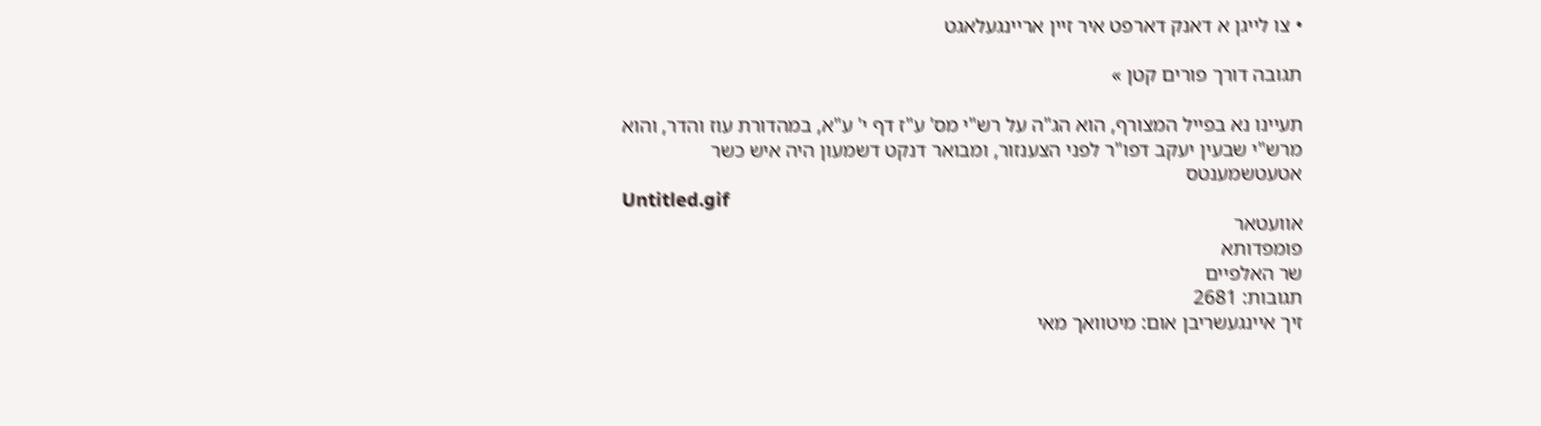• צו לייגן א דאנק דארפט איר זיין אריינגעלאגט

תגובה דורך פורים קטן »

תעיינו נא בפייל המצורף, הוא הג"ה על רש"י מס' ע"ז דף י' ע"א, במהדורת עוז והדר, והוא מרש"י שבעין יעקב דפו"ר לפני הצענזור, ומבואר דנקט דשמעון היה איש כשר
אטעטשמענטס
Untitled.gif
אוועטאר
פומפדותא
שר האלפיים
תגובות: 2681
זיך איינגעשריבן אום: מיטוואך מאי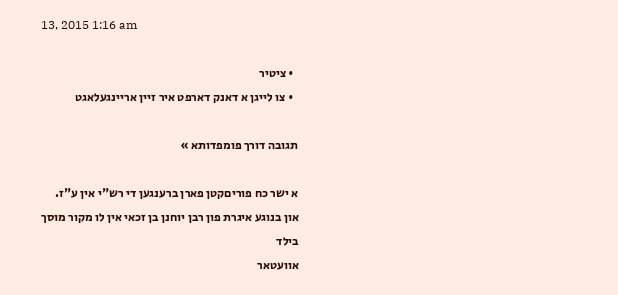13, 2015 1:16 am

  • ציטיר
  • צו לייגן א דאנק דארפט איר זיין אריינגעלאגט

תגובה דורך פומפדותא »

א ישר כח פוריםקטן פארן ברענגען די רש"י אין ע"ז.
און בנוגע איגרת פון רבן יוחנן בן זכאי אין לו מקור מוסך
בילד
אוועטאר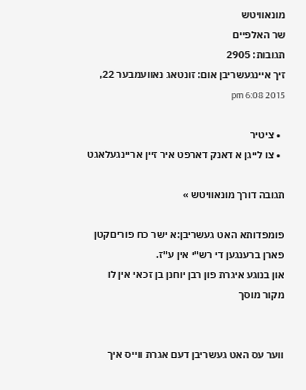מונאוויטש
שר האלפיים
תגובות: 2905
זיך איינגעשריבן אום: זונטאג נאוועמבער 22, 2015 6:08 pm

  • ציטיר
  • צו לייגן א דאנק דארפט איר זיין אריינגעלאגט

תגובה דורך מונאוויטש »

פומפדותא האט געשריבן:א ישר כח פוריםקטן פארן ברענגען די רש"י אין ע"ז.
און בנוגע איגרת פון רבן יוחנן בן זכאי אין לו מקור מוסך


ווער עס האט געשריבן דעם אגרת ווייס איך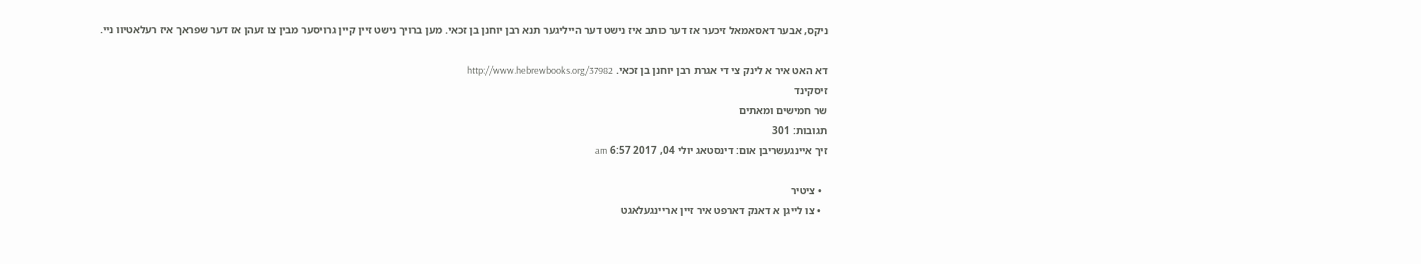ניקס, אבער דאסאמאל זיכער אז דער כותב איז נישט דער הייליגער תנא רבן יוחנן בן זכאי. מען ברויך נישט זיין קיין גרויסער מבין צו זעהן אז דער שפראך איז רעלאטיוו ניי.

דא האט איר א לינק צי די אגרת רבן יוחנן בן זכאי. http://www.hebrewbooks.org/37982
זיסקינד
שר חמישים ומאתים
תגובות: 301
זיך איינגעשריבן אום: דינסטאג יולי 04, 2017 6:57 am

  • ציטיר
  • צו לייגן א דאנק דארפט איר זיין אריינגעלאגט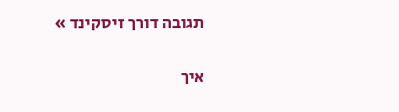תגובה דורך זיסקינד »

איך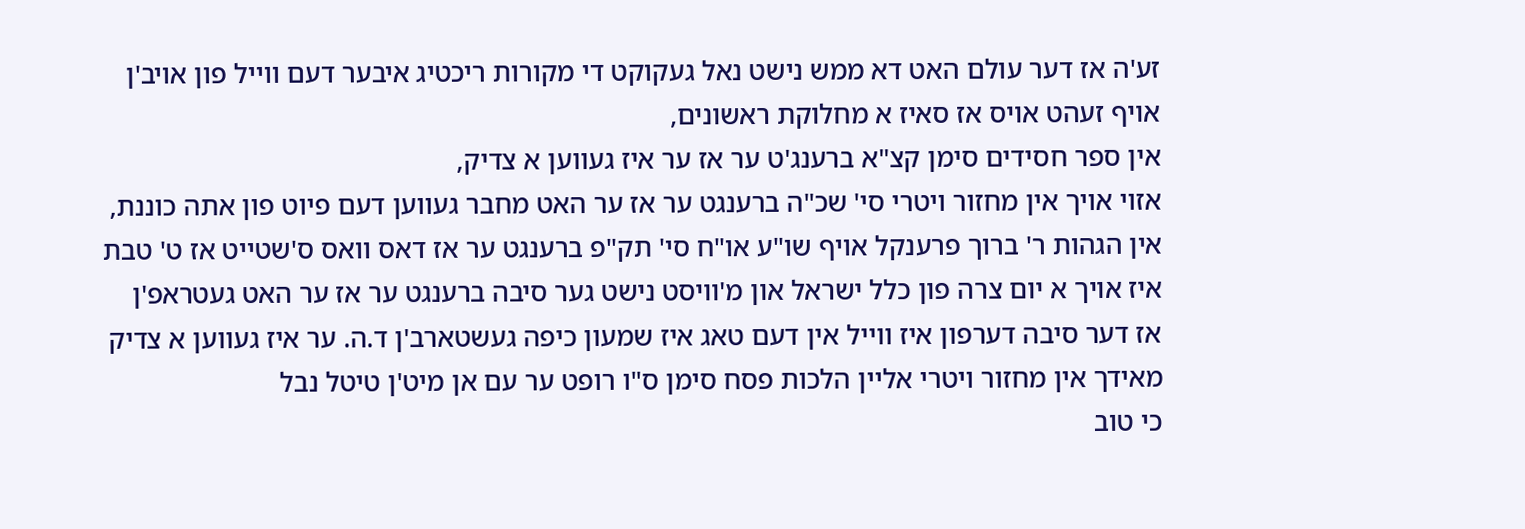זע'ה אז דער עולם האט דא ממש נישט נאל געקוקט די מקורות ריכטיג איבער דעם ווייל פון אויב'ן אויף זעהט אויס אז סאיז א מחלוקת ראשונים,
אין ספר חסידים סימן קצ"א ברענג'ט ער אז ער איז געווען א צדיק,
אזוי אויך אין מחזור ויטרי סי' שכ"ה ברענגט ער אז ער האט מחבר געווען דעם פיוט פון אתה כוננת,
אין הגהות ר' ברוך פרענקל אויף שו"ע או"ח סי' תק"פ ברענגט ער אז דאס וואס ס'שטייט אז ט' טבת איז אויך א יום צרה פון כלל ישראל און מ'וויסט נישט גער סיבה ברענגט ער אז ער האט געטראפ'ן אז דער סיבה דערפון איז ווייל אין דעם טאג איז שמעון כיפה געשטארב'ן ד.ה. ער איז געווען א צדיק
מאידך אין מחזור ויטרי אליין הלכות פסח סימן ס"ו רופט ער עם אן מיט'ן טיטל נבל
כי טוב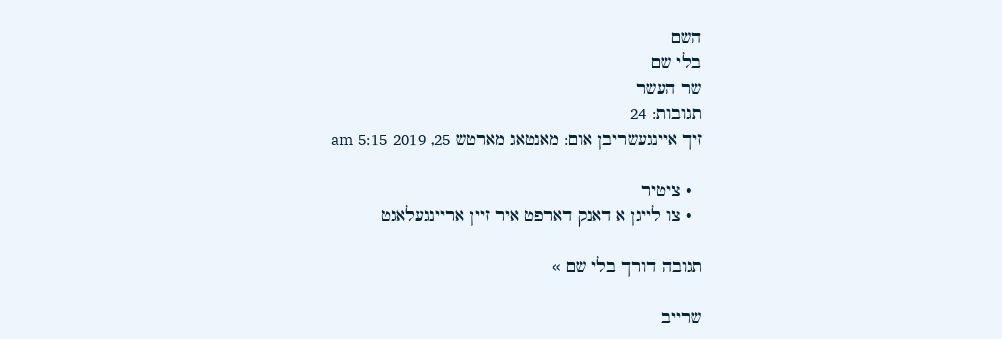השם
בלי שם
שר העשר
תגובות: 24
זיך איינגעשריבן אום: מאנטאג מארטש 25, 2019 5:15 am

  • ציטיר
  • צו לייגן א דאנק דארפט איר זיין אריינגעלאגט

תגובה דורך בלי שם »

שרייב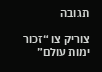תגובה

צוריק צו “זכור ימות עולם”